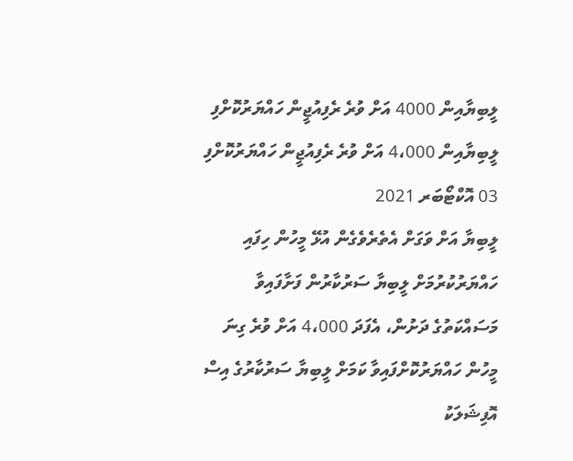ލީބިޔާއިން 4000 އަށް ވުރެ ރެފިއުޖީން ހައްޔަރުކޮށްފި
ލީބިޔާއިން 4،000 އަށް ވުރެ ރެފިއުޖީން ހައްޔަރުކޮށްފި
03 އޮކްޓޯބަރ 2021
ލީބިޔާ އަށް ވަގަށް އެތެރެވެގެން އުޅޭ މީހުން ހިފައި ހައްޔަރުކުރުމަށް ލީބިޔާ ސަރުކާރުން ފަށާފައިވާ މަސައްކަތުގެ ދަށުން، އެފަދަ 4،000 އަށް ވުރެ ގިނަ މީހުން ހައްޔަރުކޮށްފައިވާ ކަމަށް ލީބިޔާ ސަރުކާރުގެ އިސް އޮފިޝަލަކު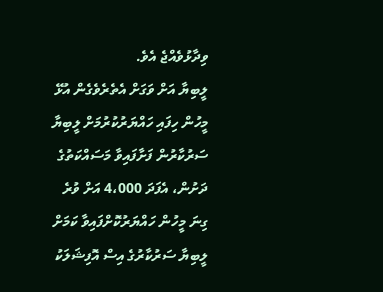ވިދާޅުވެއްޖެ އެވެ.
ލީބިޔާ އަށް ވަގަށް އެތެރެވެގެން އުޅޭ މީހުން ހިފައި ހައްޔަރުކުރުމަށް ލީބިޔާ ސަރުކާރުން ފަށާފައިވާ މަސައްކަތުގެ ދަށުން، އެފަދަ 4،000 އަށް ވުރެ ގިނަ މީހުން ހައްޔަރުކޮށްފައިވާ ކަމަށް ލީބިޔާ ސަރުކާރުގެ އިސް އޮފިޝަލަކު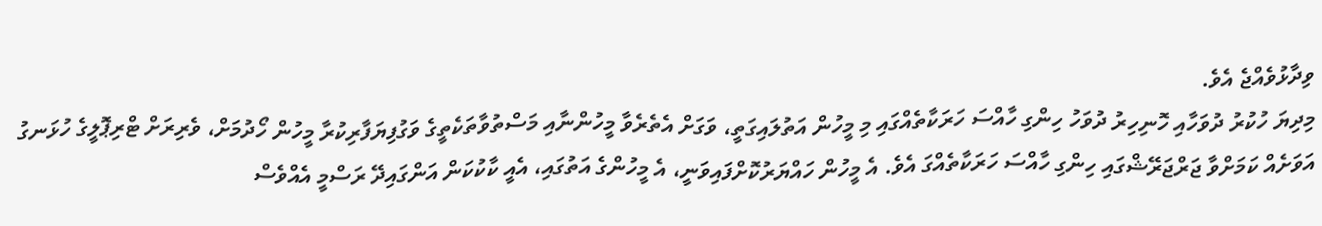ވިދާޅުވެއްޖެ އެވެ.
މިދިޔަ ހުކުރު ދުވަހާއި ހޮނިހިރު ދުވަހު ހިންގި ހާއްސަ ހަރަކާތެއްގައި މި މީހުން އަތުލައިގަތީ، ވަގަށް އެތެރެވާ މީހުންނާއި މަސްތުވާތަކެތީގެ ވަގުފިޔަފާރިކުރާ މީހުން ހޯދުމަށް، ވެރިރަށް ޓްރިޕޮލީގެ ހުޅަނގު އަވަށެއް ކަމަށްވާ ޖަރްޖަރޭޝްގައި ހިންގި ހާއްސަ ހަރަކާތެއްގަ އެވެ. އެ މީހުން ހައްޔަރުކޮށްފައިވަނީ، އެ މީހުންގެ އަތުގައި، އެއީ ކާކުކަން އަންގައިދޭ ރަސްމީ އެއްވެސް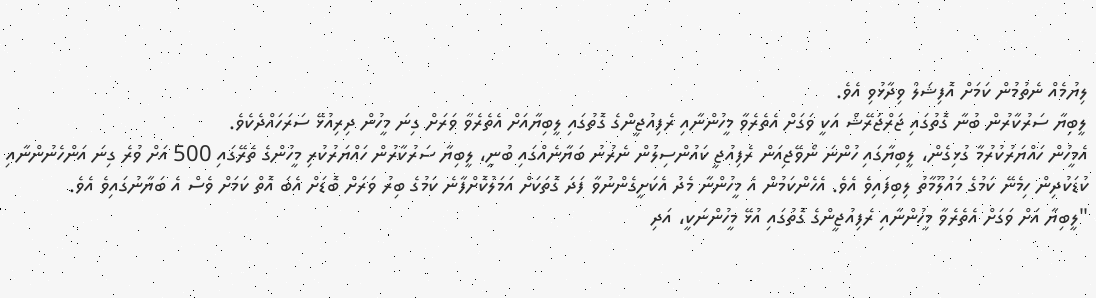ލިޔުމެއް ނެތުމުން ކަމަށް އޮފިޝަލް ވިދާޅުވި އެވެ.
ލީބިޔާ ސަރުކާރުން ބުނާ ގޮތުގައި ޖަރްޖަރޭޝް އަކީ ވަގަށް އެތެރެވާ މީހުންނާއި ރެފިއުޖީންގެ ގޮތުގައި ލީބިޔާއަށް އެތެރެވާ ވަރަށް ގިނަ މީހުން ދިރިއުޅޭ ސަރަހައްދެކެވެ.
އެމީހުން ހައްޔަރުކުރުމާ ގުޅިގެން، ލީބިޔާގައި ހުންނަ ނޯވޭޖިއަން ރެފިއުޖީ ކައުންސިލުން ނެރުނު ބަޔާނެއްގައި ބުނީ، ލީބިޔާ ސަރުކާރުން ހައްޔަރުކުރި މީހުންގެ ތެރޭގައި 500 އަށް ވުރެ ގިނަ އަންހެނުންނާއި ކުޑަކުދިން ހިމެނޭ ކަމުގެ މައުލޫމާތު ލިބިފައިވެ އެވެ. އެހެންކަމުން އެ މީހުންނާ މެދު އެކަށީގެންނުވާ ފަދަ ގޮތަކަށް އަމަލުކޮށްފާނެ ކަމުގެ ބިރު ވަރަށް ބޮޑަށް އެބަ އޮތް ކަމަށް ވެސް އެ ބަޔާނުގައިވެ އެވެ.
"ލީބިޔާ އަށް ވަގަށް އެތެރެވާ މީހުންނާއި ރެފިއުޖީންގެ ގޮތުގައި އުޅޭ މީހުންނަކީ، އަދި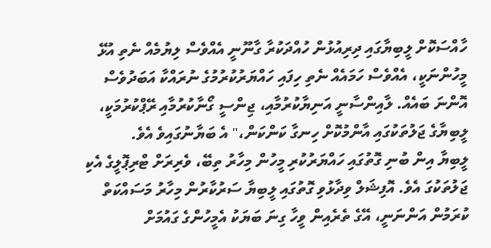ހާއްސަކޮށް ލީބިޔާގައި ދިރިއުޅުން ހުއްދަކުރާ ގާނޫނީ އެއްވެސް ލިޔުމެއް ނެތި އުޅޭ މީހުންނަކީ، އެއްވެސް ހަމައެއް ނެތި ހިފައި ހައްޔަރުކުރުމުގެ ނުރައްކާ އަބަދުވެސް އޮންނަ ބައެއް. ލާއިންސާނީ އަނިޔާކުރުމާއި، ޖިންސީ ގޯނާކުރުމާއި ރޭޕްކުރުމަކީ، ލީބިޔާގެ ޖަލުތަކުގައި އާންމުކޮށް ހިނގާ ކަންކަން،" އެ ބަޔާނުގައިވެ އެވެ.
ލީބިޔާ އިން ބުނި ގޮތުގައި ހައްޔަރުކުރި މީހުން މިހާރު ތިބޭ، ވެރިރަށް ޓްރިޕޮލީގެ އެކި ޖަލުތަކުގަ އެވެ. އޮފިޝަލް ވިދާޅުވި ގޮތުގައި ލީބިޔާ ސަރުކާރުން މިހާރު މަސައްކަތް ކުރަމުން އަންނަނީ، އޭގެ ތެރެއިން ވީހާ ގިނަ ބަޔަކު އެމީހުންގެ ގައުމަށް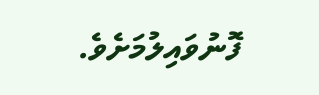ފޮނުވައިލުމަށެވެ.